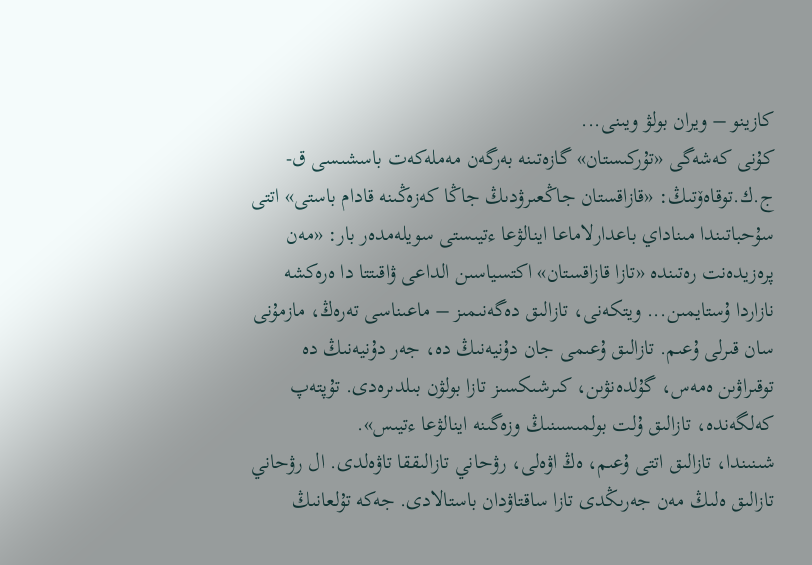كازينو – ويران بولۋ ويىنى...
كۇنى كەشەگى «تۇركىستان» گازەتىنە بەرگەن مەملەكەت باسشىسى ق-ج.ك.توقاەۆتىڭ: «قازاقستان جاڭعىرۋدىڭ جاڭا كەزەڭىنە قادام باستى» اتتى سۇحباتىندا مىناداي باعدارلاماعا اينالۋعا ءتيىستى سويلەمدەر بار: «مەن پرەزيدەنت رەتىندە «تازا قازاقستان» اكتسياسىن الداعى ۋاقىتتا دا ەرەكشە نازاردا ۇستايمىن... ويتكەنى، تازالىق دەگەنىمىز – ماعىناسى تەرەڭ، مازمۇنى سان قىرلى ۇعىم. تازالىق ۇعىمى جان دۇنيەنىڭ دە، جەر دۇنيەنىڭ دە توقىراۋىن ەمەس، گۇلدەنۋىن، كىرشىكسىز تازا بولۋن بىلدىرەدى. تۇپتەپ كەلگەندە، تازالىق ۇلت بولمىسىنىڭ وزەگىنە اينالۋعا ءتيىس».
شىنىندا، تازالىق اتتى ۇعىم، ەڭ اۋەلى، رۋحاني تازالىققا تاۋەلدى. ال رۋحاني تازالىق ەلىڭ مەن جەرىڭدى تازا ساقتاۋدان باستالادى. جەكە تۇلعانىڭ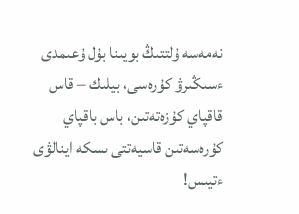نەمەسە ۇلتتىڭ بويىنا بۇل ۇعىمدى ءسىڭىرۋ كۇرەسى، بيلىك – قاس قاقپاي كۇزەتەتىن، باس باقپاي كۇرەسەتىن قاسيەتتى ىسكە اينالۋى ءتيىس!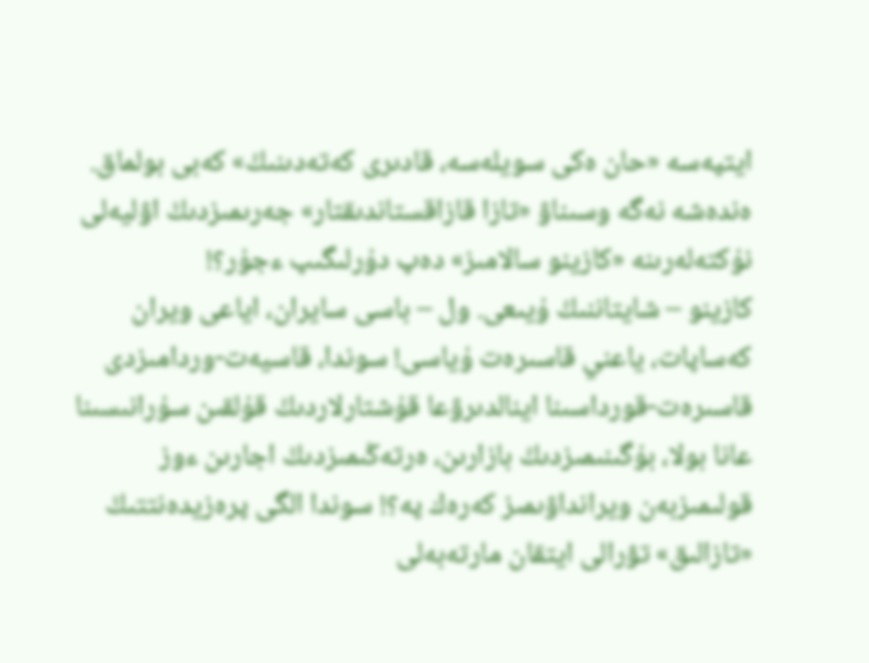ايتپەسە «حان ەكى سويلەسە، قادىرى كەتەدىنىڭ» كەبى بولماق. ەندەشە نەگە وسىناۋ «تازا قازاقستاندىقتار» جەرىمىزدىڭ اۋليەلى نۇكتەلەرىنە «كازينو سالامىز» دەپ دۇرلىگىپ ءجۇر؟!
كازينو – شايتاننىڭ ۇيىعى. ول – باسى سايران، اياعى ويران كەساپات، ياعني قاسىرەت ۇياسى! سوندا، قاسيەت-وردامىزدى قاسىرەت-قورداسىنا اينالدىرۋعا قۇشتارلاردىڭ قۇلقىن سۇرانىسىنا عانا بولا، بۇگىنىمىزدىڭ بازارىن، ەرتەڭىمىزدىڭ اجارىن ءوز قولىمىزبەن ويرانداۋىمىز كەرەك پە؟! سوندا الگى پرەزيدەنتتىڭ «تازالىق» تۋرالى ايتقان مارتەبەلى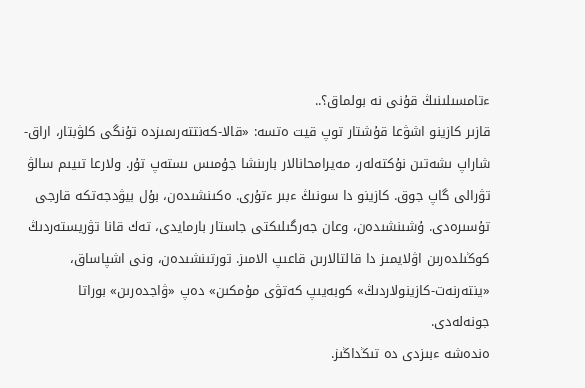ءتامسىلىنىڭ قۇنى نە بولماق؟..
قازىر كازينو اشۋعا قۇشتار توپ قيت ەتسە: «قالا-كەنتتەرىمىزدە تۇنگى كلۋبتار، اراق-شاراپ ىشەتىن نۇكتەلەر، مەيرامحانالار بارىنشا جۇمىس ىستەپ تۇر. ولارعا تىيىم سالۋ تۋرالى گاپ جوق. كازينو دا سونىڭ ءبىر ءتۇرى. ەكىنشىدەن، بۇل بيۋدجەتكە قارجى تۇسىرەدى. ۇشىنشىدەن، وعان جەرگىلىكتى جاستار بارمايدى، تەك قانا تۋريستەردىڭ كوڭىلدەرىن اۋلايمىز دا قالتالارىن قاعىپ الامىز. تورتىنشىدەن، ونى اشپاساق، «ينتەرنەت-كازينولاردىڭ» كوبەيىپ كەتۋى مۇمكىن» دەپ «ۋاجدەرىن» بوراتا جونەلەدى.
ەندەشە ءبىزدى دە تىڭداڭىز.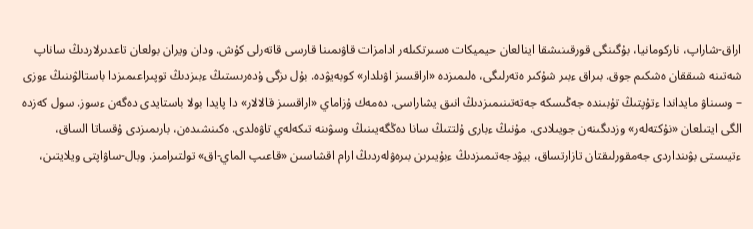اراق-شاراپ، ناركومانيا، بۇگىنگى قورقىنىشقا اينالعان حيميكات ەسىرتكىلەر ادامزات قاۋىمىنا قارسى قاتەرلى كۇش. ودان ويران بولعان تاعدىرلاردىڭ ساناپ شەتىنە شىققان ەشكىم جوق. بىراق ءبىر شۇكىر ەتەرلىگى، ەلىمىزدە «اراقسىز اۋىلدار» كوبەيۋدە. بۇل ىزگى ۇدەرىستىڭ ءبىزدىڭ توپىراعىمىزدا باستالۋىنىڭ ءوزى – وسىناۋ مايداندا ءتۇپتىڭ تۇبىندە جەڭىسكە جەتەتىنىمىزدىڭ انىق يشاراسى. دەمەك ۇزاماي «اراقسىز قالالار» دا پايدا بولا باستايدى دەگەن ءسوز. سول كەزدە الگى ايتىلعان «نۇكتەلەر» وزدىگىنەن جويىلادى. مۇنىڭ ءبارى ۇلتتىڭ سانا دەڭگەيىنىڭ وسۋىنە تىكەلەي تاۋەلدى. ەكىنشىدەن، بارىمىزدى ۇقساتا الساق، ءتيىستى بۋىنداردى جەمقورلىقتان تازارتساق، بيۋدجەتىمىزدىڭ ءبۇيىرىن بىرەۋلەردىڭ ارام اقشاسىن «قاعىپ الماي-اق» تولتىرامىز. وبال-ساۋاپتى ويلايتىن،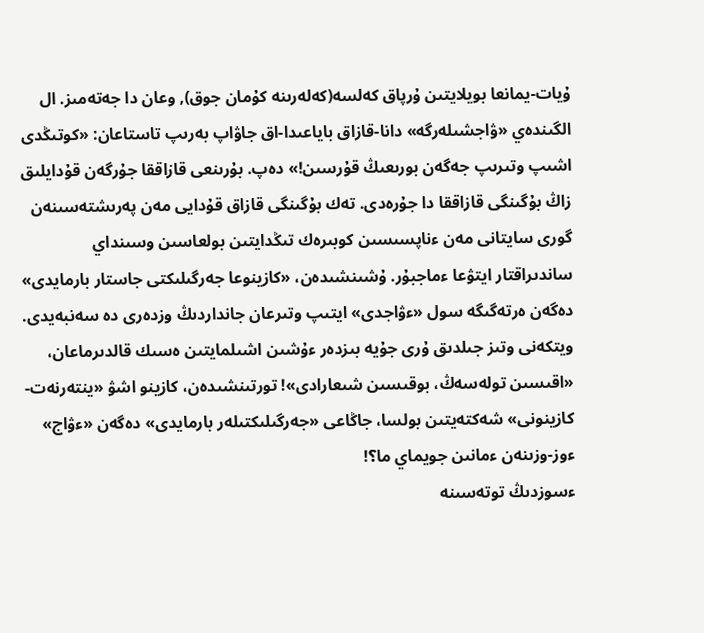ۇيات-يمانعا بويلايتىن ۇرپاق كەلسە(كەلەرىنە كۇمان جوق), وعان دا جەتەمىز. ال الگىندەي «ۋاجشىلەرگە» دانا-قازاق باياعىدا-اق جاۋاپ بەرىپ تاستاعان: «كوتىڭدى اشىپ وتىرىپ جەگەن بورىعىڭ قۇرسىن!» دەپ. بۇرىنعى قازاققا جۇرگەن قۇدايلىق زاڭ بۇگىنگى قازاققا دا جۇرەدى. تەك بۇگىنگى قازاق قۇدايى مەن پەرىشتەسىنەن گورى سايتانى مەن ءناپسىسىن كوبىرەك تىڭدايتىن بولعاسىن وسىنداي ساندىراقتار ايتۋعا ءماجبۇر. ۇشىنشىدەن، «كازينوعا جەرگىلىكتى جاستار بارمايدى» دەگەن ەرتەگىگە سول «ءۋاجدى» ايتىپ وتىرعان جانداردىڭ وزدەرى دە سەنبەيدى. ويتكەنى وتىز جىلدىق ۇرى جۇيە بىزدەر ءۇشىن اشىلمايتىن ەسىك قالدىرماعان، «اقىسىن تولەسەڭ، بوقىسىن شىعارادى»! تورتىنشىدەن، كازينو اشۋ «ينتەرنەت-كازينونى» شەكتەيتىن بولسا، جاڭاعى «جەرگىلىكتىلەر بارمايدى» دەگەن «ءۋاج» ءوز-وزىنەن ءمانىن جويماي ما؟!
ءسوزدىڭ توتەسىنە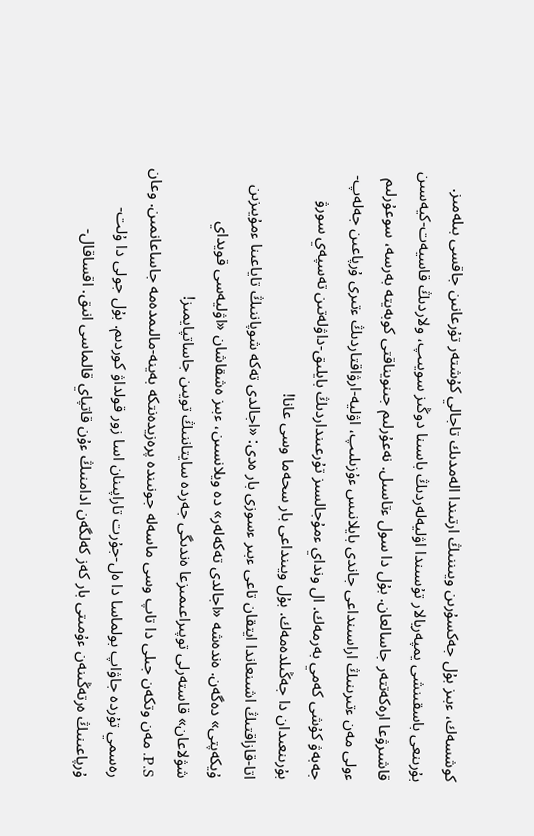كوشسەك، ءبىز بۇل جەكسۇرىن ويىننىڭ ارتىندا الەمدىك تاجالي كۇشتەر تۇرعانىن جاقسى بىلەمىز. بۇرىنعى باسقىنشى يمپەريالار تۇسىندا اۋليەلەردىڭ باسىنا دوڭىز سويىپ، ولاردىڭ قاسيەت-كيەسىن قاشىرۋعا ارەكەتتەر جاسالعان. بۇل دا سول ءتاسىل. نەعۇرلىم جىنويناقتى كوبەيتە بەرسە، سوعۇرلىم ءولى مەن ءتىرىنىڭ اراسىنداعى جاندى بايلانىس ءۇزىلىپ، اۋليە-ارۋاقتاردىڭ ءتىرى ۇرپاعىن جەلەپ-جەبەۋ كۇشى كەمي بەرمەك. ال ونداي ءمۇجالسىز تۇرعىنداردىڭ بايلىق-داۋلەتىن تەسپەي سورۋ بۇرىنعىدان دا جەڭىلدەمەك. بۇل ويىنداعى بار سحەما وسى عانا!
اتا-قازاقتىڭ اشىنعاندا ايتقان تاعى ءبىر ءسوزى بار ەدى: «اجالدى تەكە شوپاننىڭ تاياعىنا ءمۇيىزىن ۇيكەپتى» دەگەن. ەندەشە «اجالدى تەكەلەر» دە ويلانسىن، ءبىز ەشقاشان «اۋليەسى قويداي شۋلاعان» قاستەرلى توپىراعىمىزعا ەندىگى جەردە سايتاننىڭ تويىن جاساتپايمىز!
P.S. مەن وتكەن جىلى دا تاپ وسى ماسەلە جونىندە پرەزيدەنتكە بەينە-مالىمدەمە جاساعانمىن. وعان رەسمي تۇردە جاۋاپ بولماسا دا ەل-جۇرت تاراپىنان اسا زور قولداۋ كوردىم. بۇل جولى دا ۇلت-ۇرپاعىنىڭ ەرتەڭىنەن ءۇمىتى بار كەز كەلگەن ادامنىڭ ءۇن قاتپاي قالماسى انىق. اقساقال-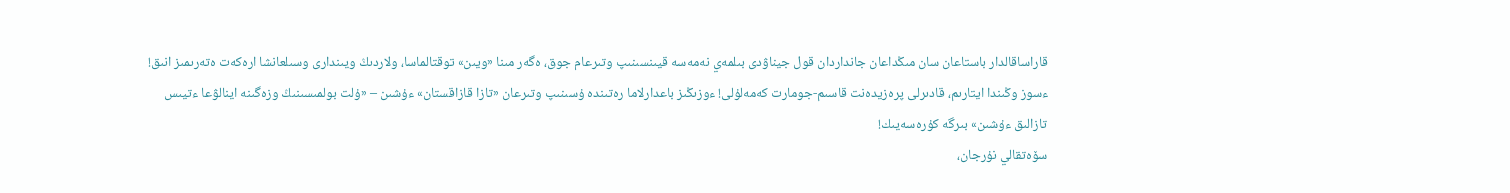قاراساقالدار باستاعان سان مىڭداعان جانداردان قول جيناۋدى بىلمەي نەمەسە قيىنسىنىپ وتىرعام جوق، ەگەر مىنا «ويىن» توقتالماسا، ولاردىڭ ويىندارى وسىلعانشا ارەكەت ەتەرىمىز انىق!
ءسوز وڭىندا ايتارىم، قادىرلى پرەزيدەنت قاسىم-جومارت كەمەلۇلى! ءوزىڭىز باعدارلاما رەتىندە ۇسىنىپ وتىرعان «تازا قازاقستان» ءۇشىن – «ۇلت بولمىسىنىڭ وزەگىنە اينالۋعا ءتيىس تازالىق ءۇشىن» بىرگە كۇرەسەيىك!
سۆەتقالي نۇرجان،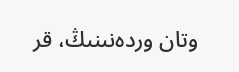وتان وردەنىنىڭ، قر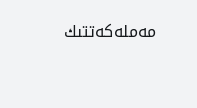مەملەكەتتىك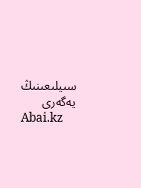سىيلىعىنىڭ يەگەرى
Abai.kz